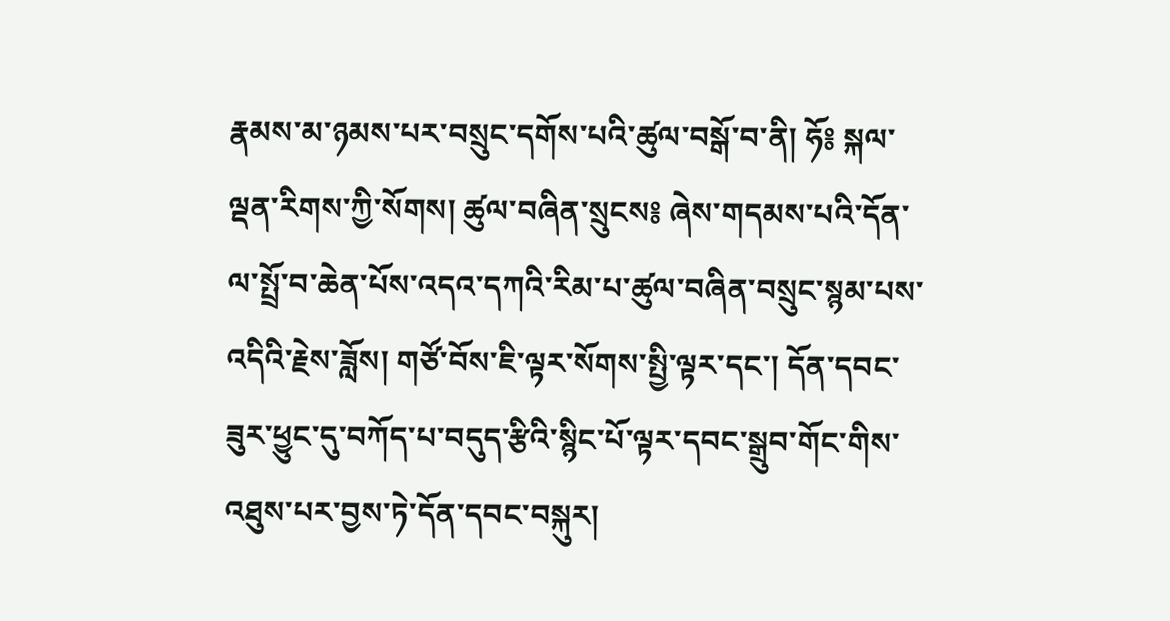རྣམས་མ་ཉམས་པར་བསྲུང་དགོས་པའི་ཚུལ་བསྒོ་བ་ནི། ཧོ༔ སྐལ་ལྡན་རིགས་ཀྱི་སོགས། ཚུལ་བཞིན་སྲུངས༔ ཞེས་གདམས་པའི་དོན་ལ་སྤྲོ་བ་ཆེན་པོས་འདའ་དཀའི་རིམ་པ་ཚུལ་བཞིན་བསྲུང་སྙམ་པས་འདིའི་རྗེས་ཟློས། གཙོ་བོས་ཇི་ལྟར་སོགས་སྤྱི་ལྟར་དང་། དོན་དབང་ཟུར་ཕྱུང་དུ་བཀོད་པ་བདུད་རྩིའི་སྙིང་པོ་ལྟར་དབང་སྒྲུབ་གོང་གིས་འཐུས་པར་བྱས་ཏེ་དོན་དབང་བསྐུར།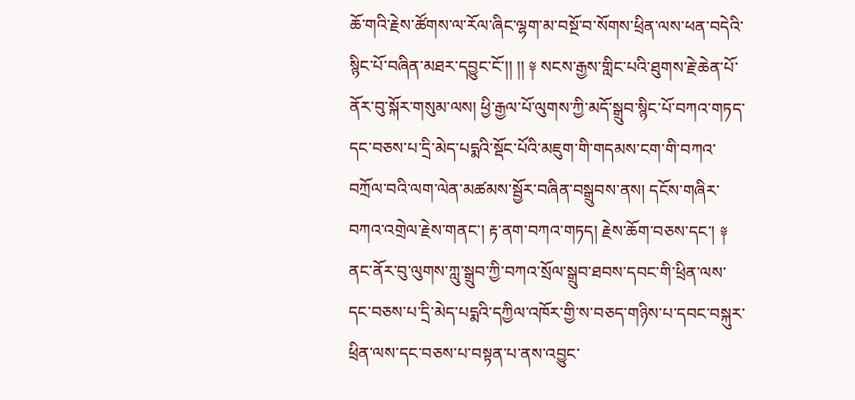ཆོ་གའི་རྗེས་ཚོགས་ལ་རོལ་ཞིང་ལྷག་མ་བསྔོ་བ་སོགས་ཕྲིན་ལས་ཕན་བདེའི་སྙིང་པོ་བཞིན་མཐར་དབྱུང་ངོ་།། །། ༈ སངས་རྒྱས་གླིང་པའི་ཐུགས་རྗེ་ཆེན་པོ་ནོར་བུ་སྐོར་གསུམ་ལས། ཕྱི་རྒྱལ་པོ་ལུགས་ཀྱི་མདོ་སྒྲུབ་སྙིང་པོ་བཀའ་གཏད་དང་བཅས་པ་དྲི་མེད་པདྨའི་སྡོང་པོའི་མཇུག་གི་གདམས་ངག་གི་བཀའ་བཀྲོལ་བའི་ལག་ལེན་མཚམས་སྦྱོར་བཞིན་བསྒྲུབས་ནས། དངོས་གཞིར་བཀའ་འགྲེལ་རྗེས་གནང་། རྟ་ནག་བཀའ་གཏད། རྗེས་ཆོག་བཅས་དང་། ༈ ནང་ནོར་བུ་ལུགས་ཀླུ་སྒྲུབ་ཀྱི་བཀའ་སྲོལ་སྒྲུབ་ཐབས་དབང་གི་ཕྲིན་ལས་དང་བཅས་པ་དྲི་མེད་པདྨའི་དཀྱིལ་འཁོར་གྱི་ས་བཅད་གཉིས་པ་དབང་བསྐུར་ཕྲིན་ལས་དང་བཅས་པ་བསྟན་པ་ནས་འབྱུང་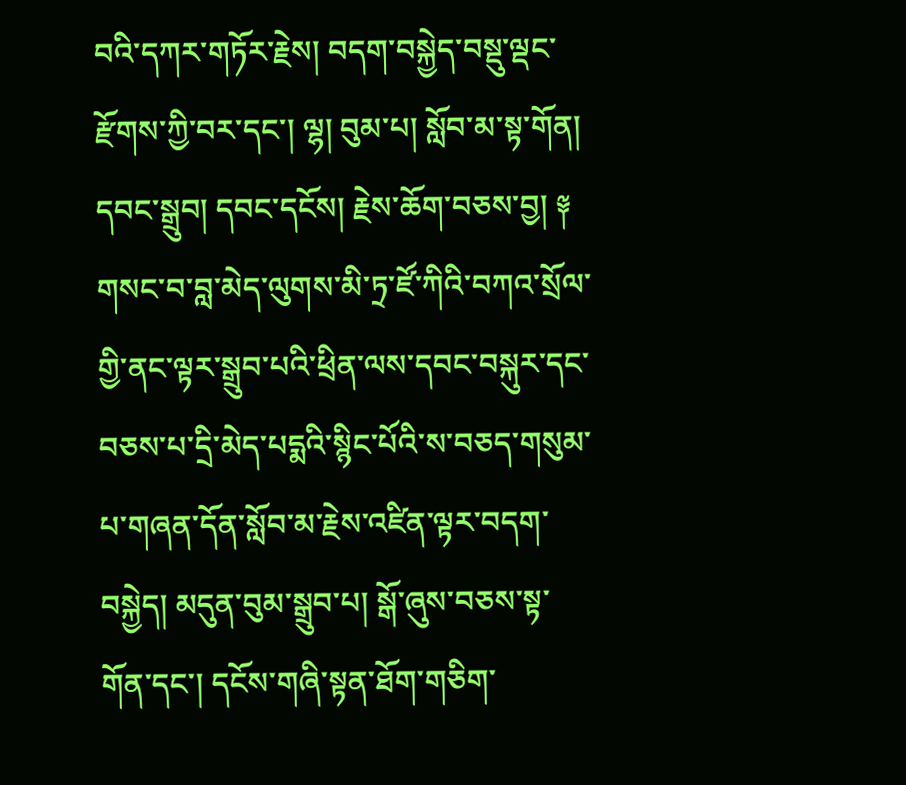བའི་དཀར་གཏོར་རྗེས། བདག་བསྐྱེད་བསྡུ་ལྡང་རྫོགས་ཀྱི་བར་དང་། ལྷ། བུམ་པ། སློབ་མ་སྟ་གོན། དབང་སྒྲུབ། དབང་དངོས། རྗེས་ཆོག་བཅས་བྱ། ༈ གསང་བ་བླ་མེད་ལུགས་མི་ཏྲ་ཛོ་ཀིའི་བཀའ་སྲོལ་གྱི་ནང་ལྟར་སྒྲུབ་པའི་ཕྲིན་ལས་དབང་བསྐུར་དང་བཅས་པ་དྲི་མེད་པདྨའི་སྙིང་པོའི་ས་བཅད་གསུམ་པ་གཞན་དོན་སློབ་མ་རྗེས་འཛིན་ལྟར་བདག་བསྐྱེད། མདུན་བུམ་སྒྲུབ་པ། སྒོ་ཞུས་བཅས་སྟ་གོན་དང་། དངོས་གཞི་སྟན་ཐོག་གཅིག་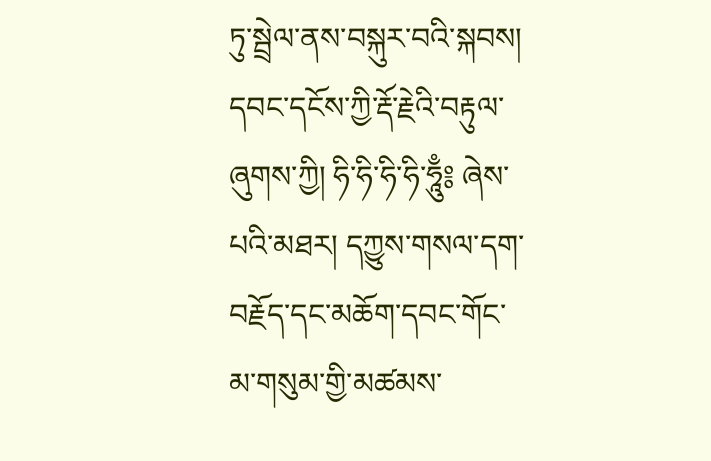ཏུ་སྦྲེལ་ནས་བསྐུར་བའི་སྐབས། དབང་དངོས་ཀྱི་རྡོ་རྗེའི་བརྟུལ་ཞུགས་ཀྱི། ཧི་ཧི་ཧི་ཧི་ཧཱུྃ༔ ཞེས་པའི་མཐར། དཀྱུས་གསལ་དག་བརྗོད་དང་མཆོག་དབང་གོང་མ་གསུམ་གྱི་མཚམས་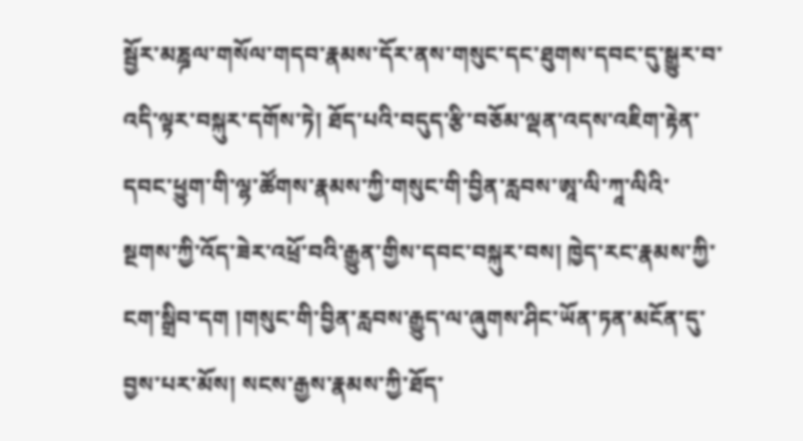སྦྱོར་མཎྜལ་གསོལ་གདབ་རྣམས་དོར་ནས་གསུང་དང་ཐུགས་དབང་དུ་སྒྱུར་བ་འདི་ལྟར་བསྐུར་དགོས་ཏེ། ཐོད་པའི་བདུད་རྩི་བཅོམ་ལྡན་འདས་འཇིག་རྟེན་དབང་ཕྱུག་གི་ལྷ་ཚོགས་རྣམས་ཀྱི་གསུང་གི་བྱིན་རླབས་ཨཱ་ལི་ཀཱ་ལིའི་སྔགས་ཀྱི་འོད་ཟེར་འཕྲོ་བའི་རྒྱུན་གྱིས་དབང་བསྐུར་བས། ཁྱེད་རང་རྣམས་ཀྱི་ངག་སྒྲིབ་དག །གསུང་གི་བྱིན་རླབས་རྒྱུད་ལ་ཞུགས་ཤིང་ཡོན་ཏན་མངོན་དུ་བྱས་པར་མོས། སངས་རྒྱས་རྣམས་ཀྱི་ཐོད་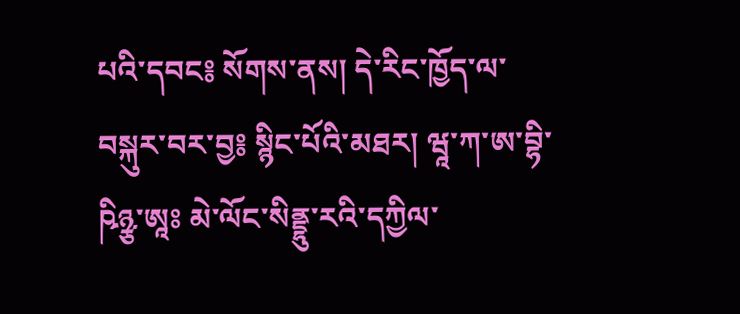པའི་དབང༔ སོགས་ནས། དེ་རིང་ཁྱོད་ལ་བསྐུར་བར་བྱ༔ སྙིང་པོའི་མཐར། ཝཱ་ཀ་ཨ་བྷི་ཥིཉྩ་ཨཱཿ མེ་ལོང་སིནྡྷུ་རའི་དཀྱིལ་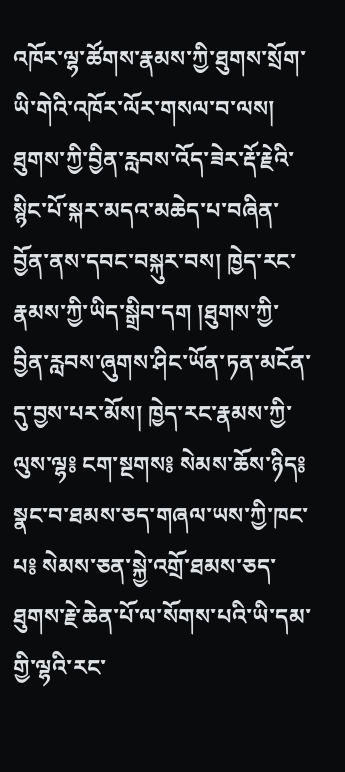འཁོར་ལྷ་ཚོགས་རྣམས་ཀྱི་ཐུགས་སྲོག་ཡི་གེའི་འཁོར་ལོར་གསལ་བ་ལས། ཐུགས་ཀྱི་བྱིན་རླབས་འོད་ཟེར་རྡོ་རྗེའི་སྙིང་པོ་སྐར་མདའ་མཆེད་པ་བཞིན་བྱོན་ནས་དབང་བསྐུར་བས། ཁྱེད་རང་རྣམས་ཀྱི་ཡིད་སྒྲིབ་དག །ཐུགས་ཀྱི་བྱིན་རླབས་ཞུགས་ཤིང་ཡོན་ཏན་མངོན་དུ་བྱས་པར་མོས། ཁྱེད་རང་རྣམས་ཀྱི་ལུས་ལྷ༔ ངག་སྔགས༔ སེམས་ཆོས་ཉིད༔ སྣང་བ་ཐམས་ཅད་གཞལ་ཡས་ཀྱི་ཁང་པ༔ སེམས་ཅན་སྐྱེ་འགྲོ་ཐམས་ཅད་ཐུགས་རྗེ་ཆེན་པོ་ལ་སོགས་པའི་ཡི་དམ་གྱི་ལྷའི་རང་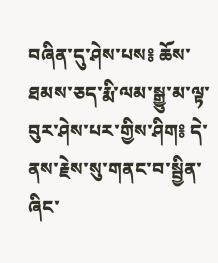བཞིན་དུ་ཤེས་པས༔ ཆོས་ཐམས་ཅད་རྨི་ལམ་སྒྱུ་མ་ལྟ་བུར་ཤེས་པར་གྱིས་ཤིག༔ དེ་ནས་རྗེས་སུ་གནང་བ་སྦྱིན་ཞིང་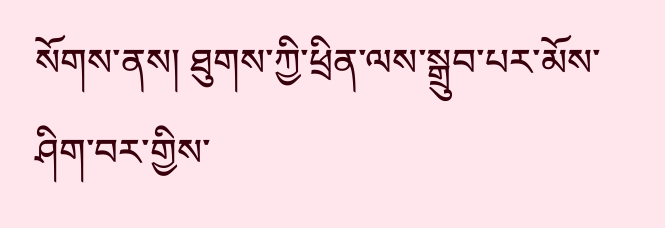སོགས་ནས། ཐུགས་ཀྱི་ཕྲིན་ལས་སྒྲུབ་པར་མོས་ཤིག་བར་གྱིས་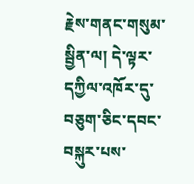རྗེས་གནང་གསུམ་སྦྱིན་ལ། དེ་ལྟར་དཀྱིལ་འཁོར་དུ་བཅུག་ཅིང་དབང་བསྐུར་པས་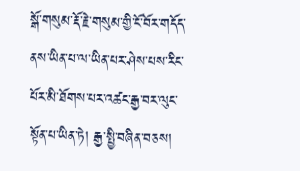སྒོ་གསུམ་རྡོ་རྗེ་གསུམ་གྱི་ངོ་བོར་གདོད་ནས་ཡིན་པ་ལ་ཡིན་པར་ཤེས་པས་རིང་པོར་མི་ཐོགས་པར་འཚང་རྒྱ་བར་ལུང་སྟོན་པ་ཡིན་ཏེ། རྒྱ་སྤྱི་བཞིན་བཅས།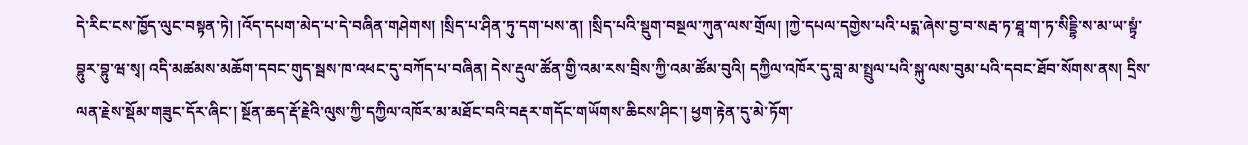དེ་རིང་ངས་ཁྱོད་ལུང་བསྟན་ཏེ། །འོད་དཔག་མེད་པ་དེ་བཞིན་གཤེགས། །སྲིད་པ་ཤིན་ཏུ་དག་པས་ན། །སྲིད་པའི་སྡུག་བསྔལ་ཀུན་ལས་གྲོལ། །ཀྱེ་དཔལ་དགྱེས་པའི་པདྨ་ཞེས་བྱ་བ་སརྦ་ཏ་ཐཱ་ག་ཏ་སིདྡྷི་ས་མ་ཡ་སྟྭཾ་བྷུར་བྷུ་ཝ་སྭ། འདི་མཚམས་མཆོག་དབང་གུད་སྦས་ཁ་འཕང་དུ་བཀོད་པ་བཞིན། དེས་རྡུལ་ཚོན་གྱི་འམ་རས་བྲིས་ཀྱི་འམ་ཚོམ་བུའི། དཀྱིལ་འཁོར་དུ་བླ་མ་སྤྲུལ་པའི་སྐུ་ལས་བུམ་པའི་དབང་ཐོབ་སོགས་ནས། དྲིས་ལན་རྗེས་སྡོམ་གཟུང་དོར་ཞིང་། སྔོན་ཆད་རྡོ་རྗེའི་ལུས་ཀྱི་དཀྱིལ་འཁོར་མ་མཐོང་བའི་བརྡར་གདོང་གཡོགས་ཆིངས་ཤིང་། ཕྱག་རྟེན་དུ་མེ་ཏོག་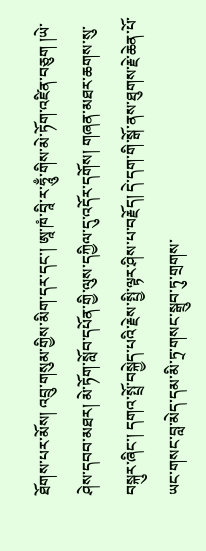ཐོགས་པར་མོས། འབྲུ་གསུམ་གྱིས་མིག་དར་དང་། ཨཱ་ཁཾ་བཱི་ར་ཧཱུྃ་གིས་མེ་ཏོག་འཛིན་བཅུག །ཡེ་ཤེས་དབབ་མཐར། མེ་ཏོག་སློབ་དཔོན་གྱི་ལུས་དཀྱིལ་དུ་འདོར་དགོས། གཞན་མཐར་ཆགས་སུ་བསྐུར་ཞིང་། དགའ་སྤྲོ་བསྐྱེད་པའི་རྗེས་སྤྱི་ལྟར་ཤིས་པ་བརྗོད། དེ་དག་གི་སྒོ་ནས་ཐུགས་རྗེ་ཆེན་པོ་ཡང་གསང་བླ་མེད་དམ་མི་ཏྲ་གསང་སྒྲུབ་ཏུ་གྲགས་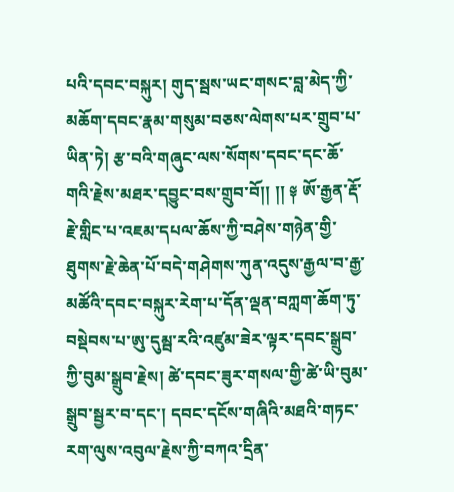པའི་དབང་བསྐུར། གུད་སྦས་ཡང་གསང་བླ་མེད་ཀྱི་མཆོག་དབང་རྣམ་གསུམ་བཅས་ལེགས་པར་གྲུབ་པ་ཡིན་ཏེ། རྩ་བའི་གཞུང་ལས་སོགས་དབང་དང་ཆོ་གའི་རྗེས་མཐར་དབྱུང་བས་གྲུབ་བོ།། །། ༈ ཨོ་རྒྱན་རྡོ་རྗེ་གླིང་པ་འཇམ་དཔལ་ཆོས་ཀྱི་བཤེས་གཉེན་གྱི་ཐུགས་རྗེ་ཆེན་པོ་བདེ་གཤེགས་ཀུན་འདུས་རྒྱལ་བ་རྒྱ་མཚོའི་དབང་བསྐུར་རེག་པ་དོན་ལྡན་བཀླག་ཆོག་ཏུ་བསྡེབས་པ་ཨུ་དུམྦ་རའི་འཛུམ་ཟེར་ལྟར་དབང་སྒྲུབ་ཀྱི་བུམ་སྒྲུབ་རྗེས། ཚེ་དབང་ཟུར་གསལ་གྱི་ཚེ་ཡི་བུམ་སྒྲུབ་སྦྱར་བ་དང་། དབང་དངོས་གཞིའི་མཐའི་གཏང་རག་ལུས་འབུལ་རྗེས་ཀྱི་བཀའ་དྲིན་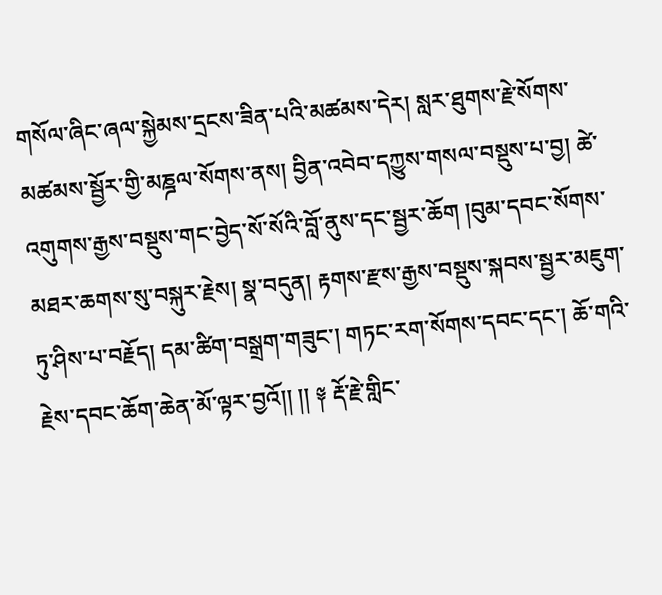གསོལ་ཞིང་ཞལ་སྐྱེམས་དྲངས་ཟིན་པའི་མཚམས་དེར། སླར་ཐུགས་རྗེ་སོགས་མཚམས་སྦྱོར་གྱི་མཎྜལ་སོགས་ནས། བྱིན་འབེབ་དཀྱུས་གསལ་བསྡུས་པ་བྱ། ཚེ་འགུགས་རྒྱས་བསྡུས་གང་བྱེད་སོ་སོའི་བློ་ནུས་དང་སྦྱར་ཆོག །བུམ་དབང་སོགས་མཐར་ཆགས་སུ་བསྐུར་རྗེས། སྣ་བདུན། རྟགས་རྫས་རྒྱས་བསྡུས་སྐབས་སྦྱར་མཇུག་ཏུ་ཤིས་པ་བརྗོད། དམ་ཚིག་བསྒྲག་གཟུང་། གཏང་རག་སོགས་དབང་དང་། ཆོ་གའི་རྗེས་དབང་ཆོག་ཆེན་མོ་ལྟར་བྱའོ།། །། ༈ རྡོ་རྗེ་གླིང་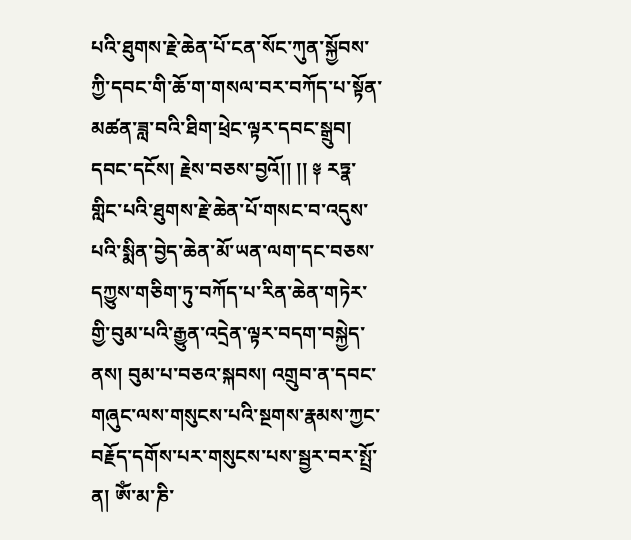པའི་ཐུགས་རྗེ་ཆེན་པོ་ངན་སོང་ཀུན་སྐྱོབས་ཀྱི་དབང་གི་ཆོ་ག་གསལ་བར་བཀོད་པ་སྟོན་མཚན་ཟླ་བའི་ཐིག་ཕྲེང་ལྟར་དབང་སྒྲུབ། དབང་དངོས། རྗེས་བཅས་བྱའོ།། །། ༈ རཏྣ་གླིང་པའི་ཐུགས་རྗེ་ཆེན་པོ་གསང་བ་འདུས་པའི་སྨིན་བྱེད་ཆེན་མོ་ཡན་ལག་དང་བཅས་དཀྱུས་གཅིག་ཏུ་བཀོད་པ་རིན་ཆེན་གཏེར་གྱི་བུམ་པའི་རྒྱུན་འདྲེན་ལྟར་བདག་བསྐྱེད་ནས། བུམ་པ་བཅའ་སྐབས། འགྲུབ་ན་དབང་གཞུང་ལས་གསུངས་པའི་སྔགས་རྣམས་ཀྱང་བརྗོད་དགོས་པར་གསུངས་པས་སྦྱར་བར་སྤྲོ་ན། ཨོཾ་མ་ཎི་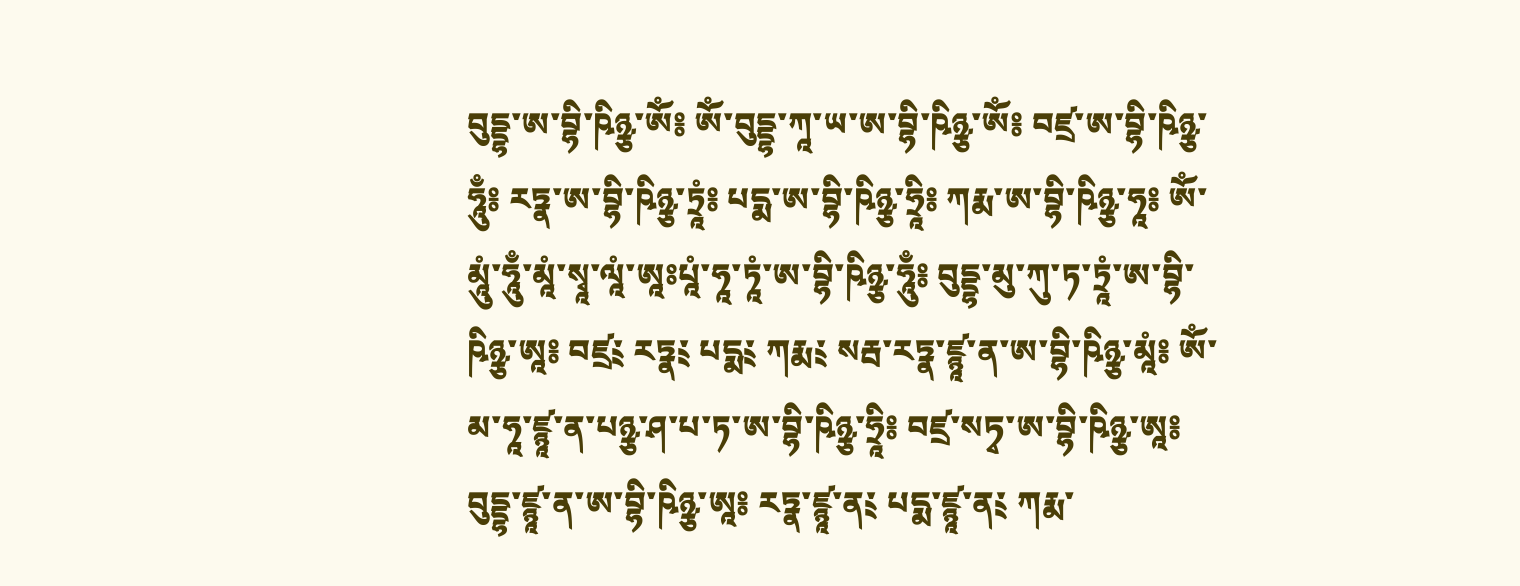བུདྡྷ་ཨ་བྷི་ཥིཉྩ་ཨོཾ༔ ཨོཾ་བུདྡྷ་ཀཱ་ཡ་ཨ་བྷི་ཥིཉྩ་ཨོཾ༔ བཛྲ་ཨ་བྷི་ཥིཉྩ་ཧཱུྃ༔ རཏྣ་ཨ་བྷི་ཥིཉྩ་ཏྲཱཾ༔ པདྨ་ཨ་བྷི་ཥིཉྩ་ཧྲཱི༔ ཀརྨ་ཨ་བྷི་ཥིཉྩ་ཧཱ༔ ཨོཾ་མཱུཾ་ཧཱུྃ་མཱཾ་སྭཱ་ལཱཾ་ཨཱཿཔཱཾ་ཧཱ་ཏཱཾ་ཨ་བྷི་ཥིཉྩ་ཧཱུྃ༔ བུདྡྷ་མུ་ཀུ་ཏ་ཏྲཱཾ་ཨ་བྷི་ཥིཉྩ་ཨཱ༔ བཛྲ༴ རཏྣ༴ པདྨ༴ ཀརྨ༴ སརྦ་རཏྣ་ཛྙཱ་ན་ཨ་བྷི་ཥིཉྩ་མཱཾ༔ ཨོཾ་མ་ཧཱ་ཛྙཱ་ན་པཉྩ་ཤ་པ་ཏ་ཨ་བྷི་ཥིཉྩ་ཧྲཱི༔ བཛྲ་སཏྭ་ཨ་བྷི་ཥིཉྩ་ཨཱ༔ བུདྡྷ་ཛྙཱ་ན་ཨ་བྷི་ཥིཉྩ་ཨཱ༔ རཏྣ་ཛྙཱ་ན༴ པདྨ་ཛྙཱ་ན༴ ཀརྨ་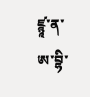ཛྙཱ་ན་ཨ་བྷི་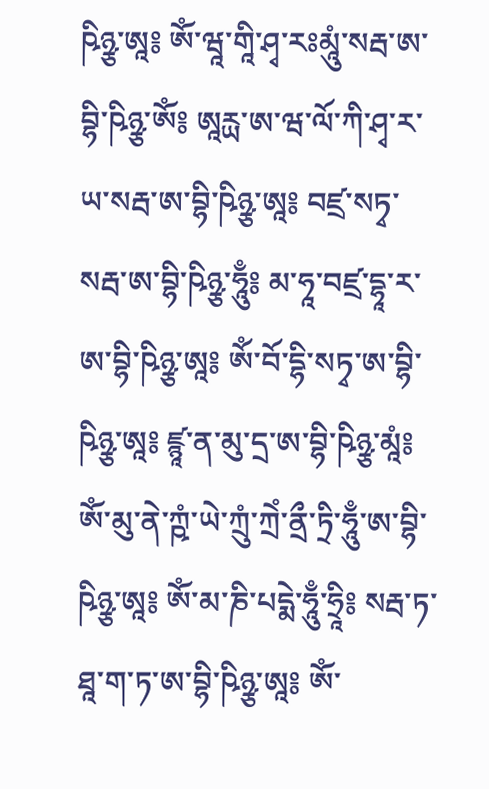ཥིཉྩ་ཨཱ༔ ཨོཾ་ཝཱ་གཱི་ཤྭ་རཿམཱུཾ་སརྦ་ཨ་བྷི་ཥིཉྩ་ཨོཾ༔ ཨཱརྻ་ཨ་ཝ་ལོ་ཀི་ཤྭ་ར་ཡ་སརྦ་ཨ་བྷི་ཥིཉྩ་ཨཱ༔ བཛྲ་སཏྭ་སརྦ་ཨ་བྷི་ཥིཉྩ་ཧཱུྃ༔ མ་ཧཱ་བཛྲ་དྷཱ་ར་ཨ་བྷི་ཥིཉྩ་ཨཱ༔ ཨོཾ་བོ་དྷི་སཏྭ་ཨ་བྷི་ཥིཉྩ་ཨཱ༔ ཛྙཱ་ན་མུ་དྲ་ཨ་བྷི་ཥིཉྩ་མཱཾ༔ ཨོཾ་མུ་ནེ་ཀྵཾ་ཡེ་ཀྲུཾ་ཀྲེཾ་ནྲྀ་ཏྲི་ཧཱུྃ་ཨ་བྷི་ཥིཉྩ་ཨཱ༔ ཨོཾ་མ་ཎི་པདྨེ་ཧཱུྃ་ཧྲཱི༔ སརྦ་ཏ་ཐཱ་ག་ཏ་ཨ་བྷི་ཥིཉྩ་ཨཱ༔ ཨོཾ་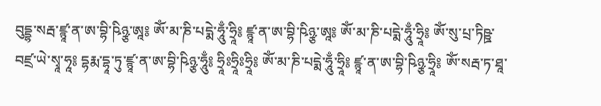བུདྡྷ་སརྦ་ཛྙཱ་ན་ཨ་བྷི་ཥིཉྩ་ཨཱ༔ ཨོཾ་མ་ཎི་པདྨེ་ཧཱུྃ་ཧྲཱི༔ ཛྙཱ་ན་ཨ་བྷི་ཥིཉྩ་ཨཱ༔ ཨོཾ་མ་ཎི་པདྨེ་ཧཱུྃ་ཧྲཱི༔ ཨོཾ་སུ་པྲ་ཏིཥྛ་བཛྲ་ཡེ་སྭཱ་ཧཱ༔ དྷརྨ་དྷཱ་ཏུ་ཛྙཱ་ན་ཨ་བྷི་ཥིཉྩ་ཧཱུྃ༔ ཧྲཱིཿཧྲཱིཿཧྲཱི༔ ཨོཾ་མ་ཎི་པདྨེ་ཧཱུྃ་ཧྲཱི༔ ཛྙཱ་ན་ཨ་བྷི་ཥིཉྩ་ཧྲཱི༔ ཨོཾ་སརྦ་ཏ་ཐཱ་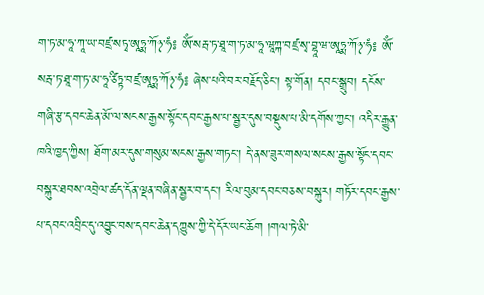ག་ཏ་མ་ཧཱ་ཀཱ་ཡ་བཛྲ་སཏྭ་ཨཱཏྨ་ཀོ྅་ཧཾ༔ ཨོཾ་སརྦ་ཏ་ཐཱ་ག་ཏ་མ་ཧཱ་ཝཱཀྐ་བཛྲ་སྭ་བྷཱ་ཝ་ཨཱཏྨ་ཀོ྅་ཧཾ༔ ཨོཾ་སརྦ་ཏ་ཐཱ་ག་ཏ་མ་ཧཱ་ཙིཏྟ་བཛྲ་ཨཱཏྨ་ཀོ྅་ཧཾ༔ ཞེས་པའི་བར་བརྗོད་ཅིང་། སྟ་གོན། དབང་སྒྲུབ། དངོས་གཞི་རྩ་དབང་ཆེན་མོ་ལ་སངས་རྒྱས་སྟོང་དབང་རྒྱས་པ་སྦྱར་དུས་བསྡུས་པ་མི་དགོས་ཀྱང་། འདིར་རྒྱུན་ཁའི་ཁྱད་ཀྱིས། ཐོག་མར་དུས་གསུམ་སངས་རྒྱས་གཏང་། དེ་ནས་ཟུར་གསལ་སངས་རྒྱས་སྟོང་དབང་བསྐུར་ཐབས་འབྲེལ་ཚད་དོན་ལྡན་བཞིན་སྦྱར་བ་དང་། རིལ་བུམ་དབང་བཅས་བསྐུར། གཏོར་དབང་རྒྱས་པ་དབང་འབྲིང་དུ་འབྱུང་བས་དབང་ཆེན་དཀྱུས་ཀྱི་དེ་དོར་ཡང་ཆོག །གལ་ཏེ་མི་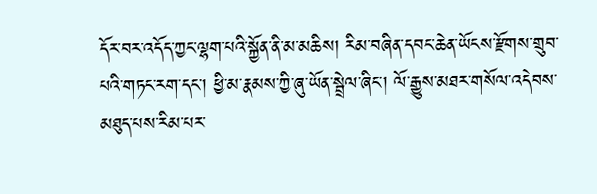དོར་བར་འདོད་ཀྱང་ལྷག་པའི་སྐྱོན་ནི་མ་མཆིས། རིམ་བཞིན་དབང་ཆེན་ཡོངས་རྫོགས་གྲུབ་པའི་གཏང་རག་དང་། ཕྱི་མ་རྣམས་ཀྱི་ཞུ་ཡོན་སྦྲེལ་ཞིང་། ལོ་རྒྱུས་མཐར་གསོལ་འདེབས་མཐུད་པས་རིམ་པར་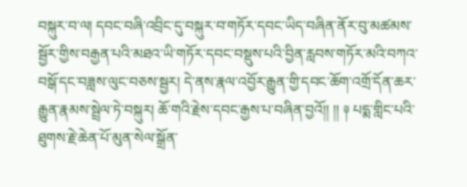བསྐུར་བ་ལ། དབང་བཞི་འབྲིང་དུ་བསྐུར་བ་གཏོར་དབང་ཡིད་བཞིན་ནོར་བུ་མཚམས་སྦྱོར་གྱིས་བརྒྱན་པའི་མཐའ་ཡི་གཏོར་དབང་བསྡུས་པའི་བྱིན་རླབས་གཏོར་མའི་བཀའ་བསྒོ་དང་བཟླས་ལུང་བཅས་སྦྱར། དེ་ནས་རྣལ་འབྱོར་རྒྱུན་གྱི་དབང་ཆོག་འགྲོ་དོན་ཆར་རྒྱུན་རྣམས་སྦྲེལ་ཏེ་བསྐུར། ཆོ་གའི་རྗེས་དབང་རྒྱས་པ་བཞིན་བྱའོ།། །། ༈ པདྨ་གླིང་པའི་ཐུགས་རྗེ་ཆེན་པོ་མུན་སེལ་སྒྲོན་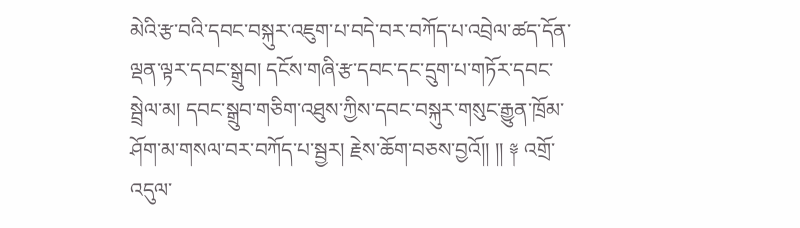མེའི་རྩ་བའི་དབང་བསྐུར་འཇུག་པ་བདེ་བར་བཀོད་པ་འབྲེལ་ཚད་དོན་ལྡན་ལྟར་དབང་སྒྲུབ། དངོས་གཞི་རྩ་དབང་དང་དྲུག་པ་གཏོར་དབང་སྦྲེལ་མ། དབང་སྒྲུབ་གཅིག་འཐུས་ཀྱིས་དབང་བསྐུར་གསུང་རྒྱུན་ཁྲོམ་ཤོག་མ་གསལ་བར་བཀོད་པ་སྦྱར། རྗེས་ཆོག་བཅས་བྱའོ།། །། ༈ འགྲོ་འདུལ་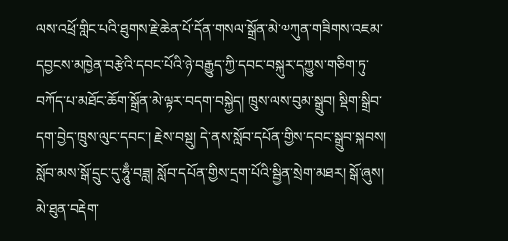ལས་འཕྲོ་གླིང་པའི་ཐུགས་རྗེ་ཆེན་པོ་དོན་གསལ་སྒྲོན་མེ་༧ཀུན་གཟིགས་འཇམ་དབྱངས་མཁྱེན་བརྩེའི་དབང་པོའི་ཉེ་བརྒྱུད་ཀྱི་དབང་བསྐུར་དཀྱུས་གཅིག་ཏུ་བཀོད་པ་མཐོང་ཆོག་སྒྲོན་མེ་ལྟར་བདག་བསྐྱེད། ཁྲུས་ལས་བུམ་སྒྲུབ། སྡིག་སྒྲིབ་དག་བྱེད་ཁྲུས་ལུང་དབང་། རྗེས་བསྡུ། དེ་ནས་སློབ་དཔོན་གྱིས་དབང་སྒྲུབ་སྐབས། སློབ་མས་སྒོ་དྲུང་དུ་ཧཱུྃ་བཟླ། སློབ་དཔོན་གྱིས་དྲག་པོའི་སྦྱིན་སྲེག་མཐར། སྒོ་ཞུས། མེ་ཐུན་བརྡེག་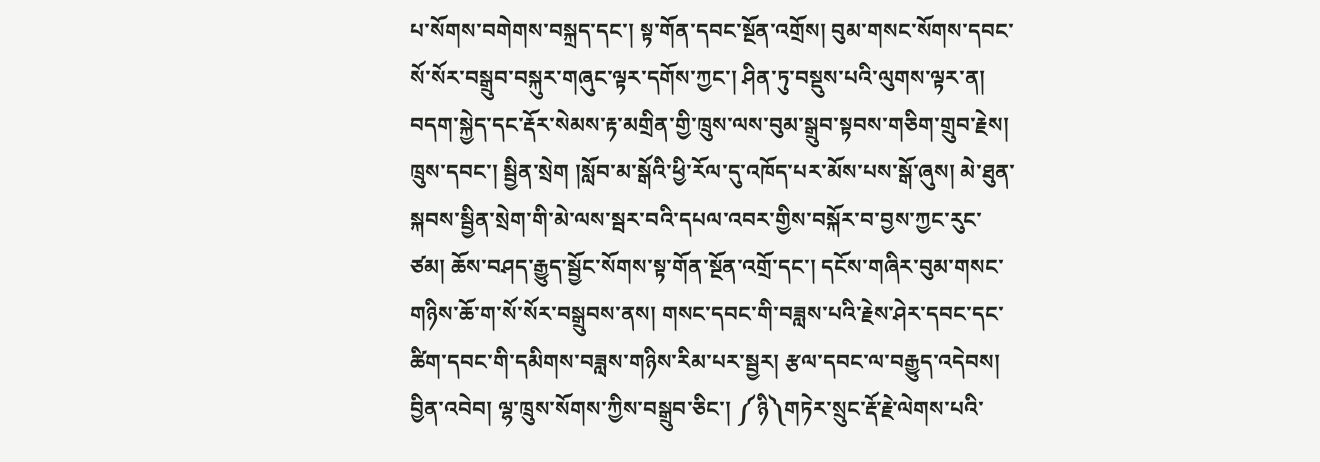པ་སོགས་བགེགས་བསྐྲད་དང་། སྟ་གོན་དབང་སྔོན་འགྲོས། བུམ་གསང་སོགས་དབང་སོ་སོར་བསྒྲུབ་བསྐུར་གཞུང་ལྟར་དགོས་ཀྱང་། ཤིན་ཏུ་བསྡུས་པའི་ལུགས་ལྟར་ན། བདག་སྐྱེད་དང་རྡོར་སེམས་རྟ་མགྲིན་གྱི་ཁྲུས་ལས་བུམ་སྒྲུབ་སྟབས་གཅིག་གྲུབ་རྗེས། ཁྲུས་དབང་། སྦྱིན་སྲེག །སློབ་མ་སྒོའི་ཕྱི་རོལ་དུ་འཁོད་པར་མོས་པས་སྒོ་ཞུས། མེ་ཐུན་སྐབས་སྦྱིན་སྲེག་གི་མེ་ལས་སྦར་བའི་དཔལ་འབར་གྱིས་བསྐོར་བ་བྱས་ཀྱང་རུང་ཙམ། ཆོས་བཤད་རྒྱུད་སྦྱོང་སོགས་སྟ་གོན་སྔོན་འགྲོ་དང་། དངོས་གཞིར་བུམ་གསང་གཉིས་ཆོ་ག་སོ་སོར་བསྒྲུབས་ནས། གསང་དབང་གི་བཟླས་པའི་རྗེས་ཤེར་དབང་དང་ཚིག་དབང་གི་དམིགས་བཟླས་གཉིས་རིམ་པར་སྦྱར། རྩལ་དབང་ལ་བརྒྱུད་འདེབས། བྱིན་འབེབ། ལྷ་ཁྲུས་སོགས་ཀྱིས་བསྒྲུབ་ཅིང་། ༼ཉི༽གཏེར་སྲུང་རྡོ་རྗེ་ལེགས་པའི་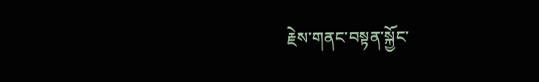རྗེས་གནང་བསྟན་སྐྱོང་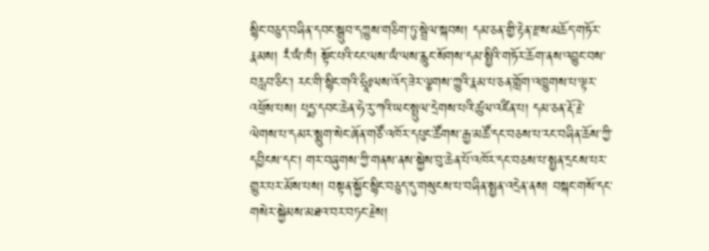སྙིང་བཅུད་བཞིན་དབང་སྒྲུབ་དཀྱུས་གཅིག་ཏུ་སྦྲེལ་སྐབས། དམ་ཅན་གྱི་རྟེན་རྫས་མཆོད་གཏོར་རྣམས། རཾ་ཡཾ་ཁཾ། སྟོང་པའི་ངང་ལས་ཡཾ་ལས་རླུང་སོགས་དམ་སྤྱིའི་གཏོར་ཆོག་ནས་འབྱུང་བས་བརླབ་ཅིང་། རང་གི་སྙིང་གའི་ཧྲཱིཿལས་འོད་ཟེར་ལྕགས་ཀྱུའི་རྣམ་པ་ཅན་གློག་འཁྱུགས་པ་ལྟར་འཕྲོས་པས། པདྨ་དབང་ཆེན་ཧེ་རུ་ཀའི་ཡང་སྤྲུལ་དྲེགས་པའི་ཚུལ་འཛིན་པ། དམ་ཅན་རྡོ་རྗེ་ལེགས་པ་དམར་སྨུག་སེང་ཞོན་གཙོ་འཁོར་དཔུང་ཚོགས་རྒྱ་མཚོ་དང་བཅས་པ་རང་བཞིན་ཆོས་ཀྱི་དབྱིངས་དང་། གར་བཞུགས་ཀྱི་གནས་ནས་སྐྱེས་བུ་ཆེན་པོ་འཁོར་དང་བཅས་པ་སྤྱན་དྲངས་པར་གྱུར་པར་མོས་པས། བསྟན་སྐྱོང་སྙིང་བཅུད་དུ་གསུངས་པ་བཞིན་སྤྱན་འདྲེན་ནས། བསྐང་གསོ་དང་གསེར་སྐྱེམས་མཐའ་བར་བཏང་རྗེས།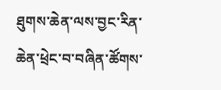ཐུགས་ཆེན་ལས་བྱང་རིན་ཆེན་ཕྲེང་བ་བཞིན་ཚོགས་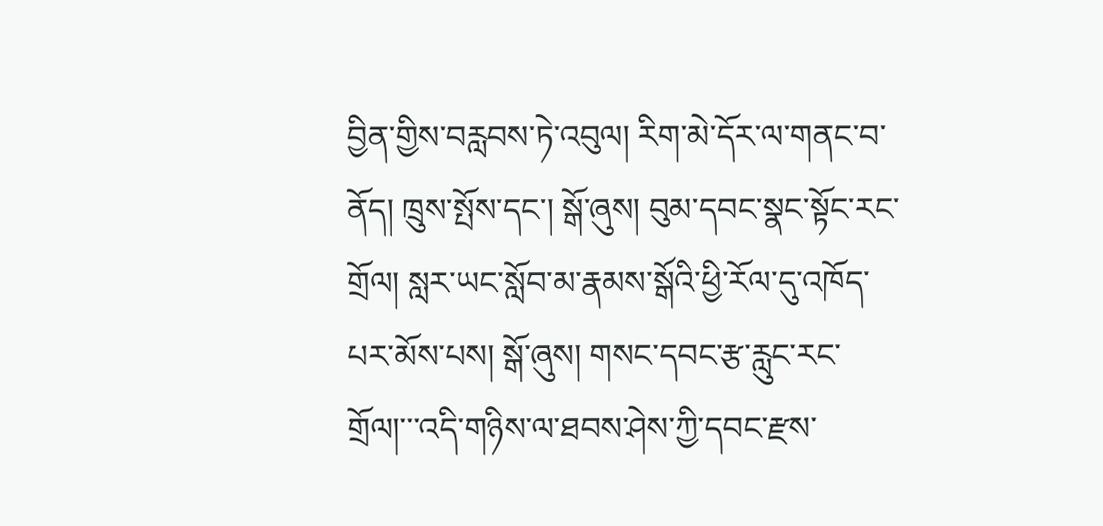བྱིན་གྱིས་བརླབས་ཏེ་འབུལ། རིག་མེ་དོར་ལ་གནང་བ་ནོད། ཁྲུས་སྤོས་དང་། སྒོ་ཞུས། བུམ་དབང་སྣང་སྟོང་རང་གྲོལ། སླར་ཡང་སློབ་མ་རྣམས་སྒོའི་ཕྱི་རོལ་དུ་འཁོད་པར་མོས་པས། སྒོ་ཞུས། གསང་དབང་རྩ་རླུང་རང་གྲོལ།་་་འདི་གཉིས་ལ་ཐབས་ཤེས་ཀྱི་དབང་རྫས་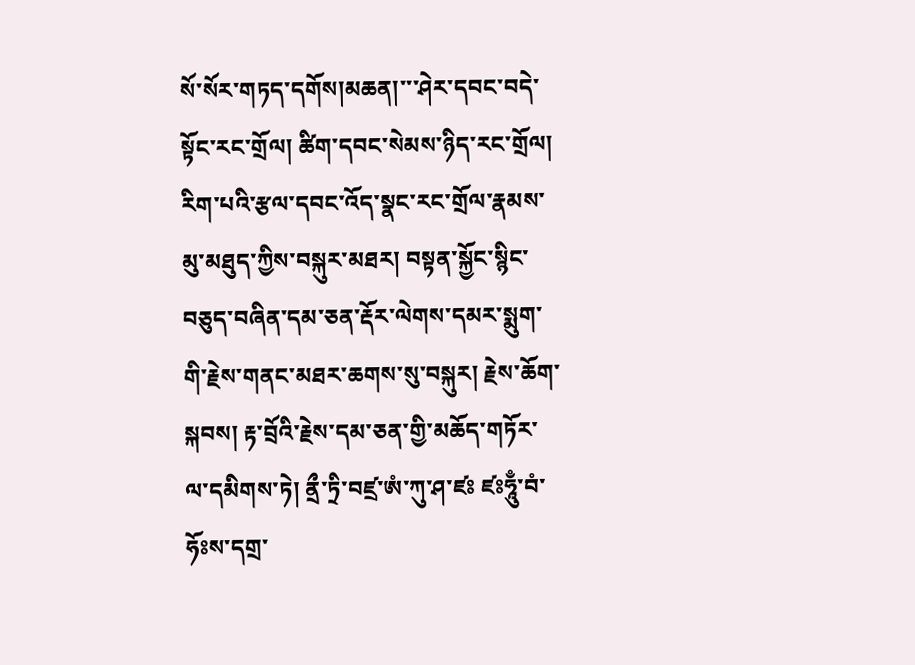སོ་སོར་གཏད་དགོས།མཆན།་་་ཤེར་དབང་བདེ་སྟོང་རང་གྲོལ། ཚིག་དབང་སེམས་ཉིད་རང་གྲོལ། རིག་པའི་རྩལ་དབང་འོད་སྣང་རང་གྲོལ་རྣམས་མུ་མཐུད་ཀྱིས་བསྐུར་མཐར། བསྟན་སྐྱོང་སྙིང་བཅུད་བཞིན་དམ་ཅན་རྡོར་ལེགས་དམར་སྨུག་གི་རྗེས་གནང་མཐར་ཆགས་སུ་བསྐུར། རྗེས་ཆོག་སྐབས། རྟ་བྲོའི་རྗེས་དམ་ཅན་གྱི་མཆོད་གཏོར་ལ་དམིགས་ཏེ། ནྲྀ་ཏྲི་བཛྲ་ཨཾ་ཀུ་ཤ་ཛཿ ཛཿཧཱུྃ་བཾ་ཧོཿས་དགྲ་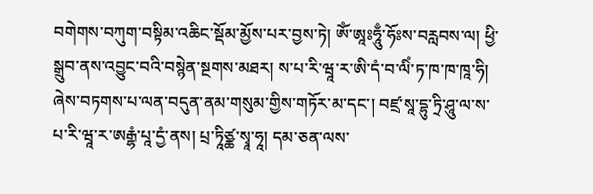བགེགས་བཀུག་བསྟིམ་འཆིང་སྡོམ་མྱོས་པར་བྱས་ཏེ། ཨོཾ་ཨཱཿཧཱུྃ་ཧོཿས་བརླབས་ལ། ཕྱི་སྒྲུབ་ནས་འབྱུང་བའི་བསྙེན་སྔགས་མཐར། ས་པ་རི་ཝཱ་ར་ཨི་དཾ་བ་ལིཾ་ཏ་ཁ་ཁ་ཁཱ་ཧི། ཞེས་བཏགས་པ་ལན་བདུན་ནམ་གསུམ་གྱིས་གཏོར་མ་དང་། བཛྲ་སཱ་དྷུ་ཏྲི་ཤཱུ་ལ་ས་པ་རི་ཝཱ་ར་ཨརྒྷཾ་པཱ་དྱཾ་ནས། པྲ་ཏཱིཙྪ་སྭཱ་ཧཱ། དམ་ཅན་ལས་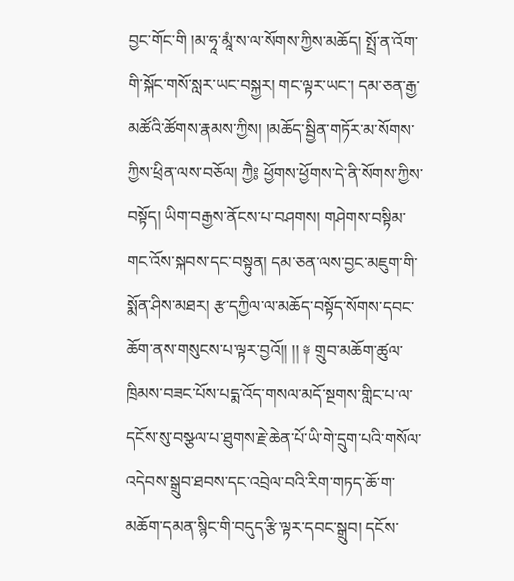བྱང་གོང་གི །མ་ཧཱ་མཱཾ་ས་ལ་སོགས་ཀྱིས་མཆོད། སྤྲོ་ན་འོག་གི་སྐོང་གསོ་སླར་ཡང་བསྐྱར། གང་ལྟར་ཡང་། དམ་ཅན་རྒྱ་མཚོའི་ཚོགས་རྣམས་ཀྱིས། །མཆོད་སྦྱིན་གཏོར་མ་སོགས་ཀྱིས་ཕྲིན་ལས་བཅོལ། ཀྱཻ༔ ཕྱོགས་ཕྱོགས་དེ་ནི་སོགས་ཀྱིས་བསྟོད། ཡིག་བརྒྱས་ནོངས་པ་བཤགས། གཤེགས་བསྟིམ་གང་འོས་སྐབས་དང་བསྟུན། དམ་ཅན་ལས་བྱང་མཇུག་གི་སྨོན་ཤིས་མཐར། རྩ་དཀྱིལ་ལ་མཆོད་བསྟོད་སོགས་དབང་ཆོག་ནས་གསུངས་པ་ལྟར་བྱའོ།། །། ༈ གྲུབ་མཆོག་ཚུལ་ཁྲིམས་བཟང་པོས་པདྨ་འོད་གསལ་མདོ་སྔགས་གླིང་པ་ལ་དངོས་སུ་བསྩལ་པ་ཐུགས་རྗེ་ཆེན་པོ་ཡི་གེ་དྲུག་པའི་གསོལ་འདེབས་སྒྲུབ་ཐབས་དང་འབྲེལ་བའི་རིག་གཏད་ཆོ་ག་མཆོག་དམན་སྙིང་གི་བདུད་རྩི་ལྟར་དབང་སྒྲུབ། དངོས་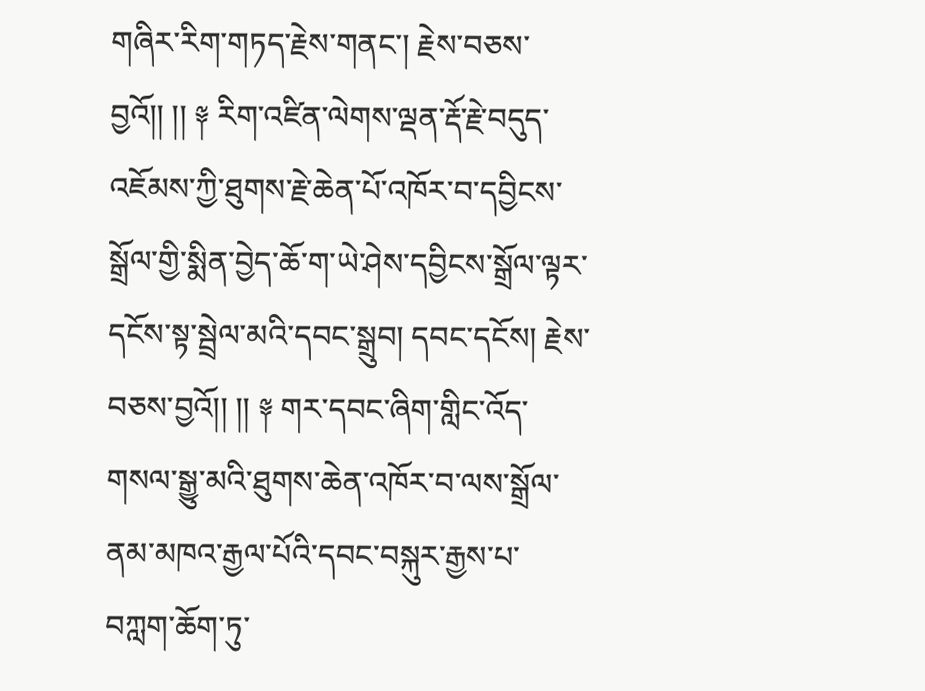གཞིར་རིག་གཏད་རྗེས་གནང་། རྗེས་བཅས་བྱའོ།། །། ༈ རིག་འཛིན་ལེགས་ལྡན་རྡོ་རྗེ་བདུད་འཇོམས་ཀྱི་ཐུགས་རྗེ་ཆེན་པོ་འཁོར་བ་དབྱིངས་སྒྲོལ་གྱི་སྨིན་བྱེད་ཆོ་ག་ཡེ་ཤེས་དབྱིངས་སྒྲོལ་ལྟར་དངོས་སྟ་སྦྲེལ་མའི་དབང་སྒྲུབ། དབང་དངོས། རྗེས་བཅས་བྱའོ།། །། ༈ གར་དབང་ཞིག་གླིང་འོད་གསལ་སྒྱུ་མའི་ཐུགས་ཆེན་འཁོར་བ་ལས་སྒྲོལ་ནམ་མཁའ་རྒྱལ་པོའི་དབང་བསྐུར་རྒྱས་པ་བཀླག་ཆོག་ཏུ་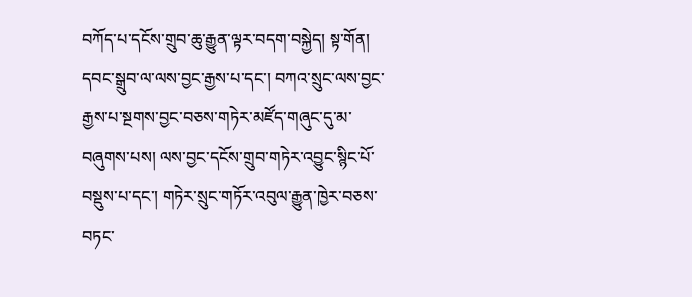བཀོད་པ་དངོས་གྲུབ་ཆུ་རྒྱུན་ལྟར་བདག་བསྐྱེད། སྟ་གོན། དབང་སྒྲུབ་ལ་ལས་བྱང་རྒྱས་པ་དང་། བཀའ་སྲུང་ལས་བྱང་རྒྱས་པ་སྔགས་བྱང་བཅས་གཏེར་མཛོད་གཞུང་དུ་མ་བཞུགས་པས། ལས་བྱང་དངོས་གྲུབ་གཏེར་འབྱུང་སྙིང་པོ་བསྡུས་པ་དང་། གཏེར་སྲུང་གཏོར་འབུལ་རྒྱུན་ཁྱེར་བཅས་བཏང་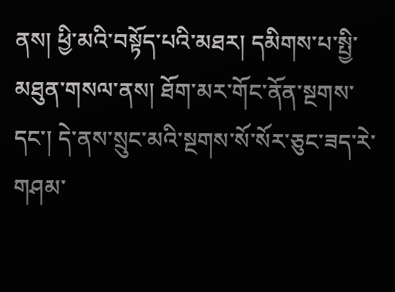ནས། ཕྱི་མའི་བསྟོད་པའི་མཐར། དམིགས་པ་སྤྱི་མཐུན་གསལ་ནས། ཐོག་མར་གོང་ནོན་སྔགས་དང་། དེ་ནས་སྲུང་མའི་སྔགས་སོ་སོར་ཅུང་ཟད་རེ་གཤམ་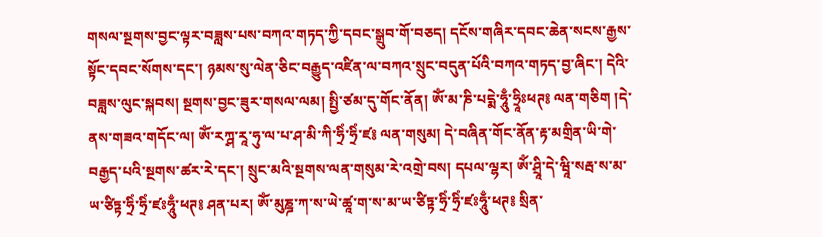གསལ་སྔགས་བྱང་ལྟར་བཟླས་པས་བཀའ་གཏད་ཀྱི་དབང་སྒྲུབ་གོ་བཅད། དངོས་གཞིར་དབང་ཆེན་སངས་རྒྱས་སྟོང་དབང་སོགས་དང་། ཉམས་སུ་ལེན་ཅིང་བརྒྱུད་འཛིན་ལ་བཀའ་སྲུང་བདུན་པོའི་བཀའ་གཏད་བྱ་ཞིང་། དེའི་བཟླས་ལུང་སྐབས། སྔགས་བྱང་ཟུར་གསལ་ལམ། སྤྱི་ཙམ་དུ་གོང་ནོན། ཨོཾ་མ་ཎི་པདྨེ་ཧཱུྃ་ཧྲཱིཿཕཊ༔ ལན་གཅིག །དེ་ནས་གཟའ་གདོང་ལ། ཨོཾ་རཀྴ་རཱ་ཧུ་ལ་པ་ཤ་མི་ཀི་ཧྲིཾ་ཧྲིཾ་ཛ༔ ལན་གསུམ། དེ་བཞིན་གོང་ནོན་རྟ་མགྲིན་ཡི་གེ་བརྒྱད་པའི་སྔགས་ཚར་རེ་དང་། སྲུང་མའི་སྔགས་ལན་གསུམ་རེ་འགྲེ་བས། དཔལ་ལྷར། ཨོཾ་ཤྲཱི་དེ་ཝཱི་སརྦ་ས་མ་ཡ་ཙིཏྟ་ཧྲིཾ་ཧྲིཾ་ཛཿཧཱུྃ་ཕཊ༔ ཤན་པར། ཨོཾ་མུཎྜ་ཀ་ས་ཡེ་ཚཱ་ག་ས་མ་ཡ་ཙིཏྟ་ཧྲིཾ་ཧྲིཾ་ཛཿཧཱུྃ་ཕཊ༔ སྲིན་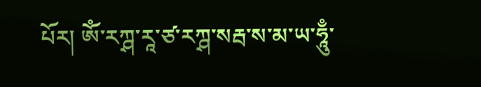པོར། ཨོཾ་རཀྴ་རཱ་ཙ་རཀྴ་སརྦ་ས་མ་ཡ་ཧཱུྃ་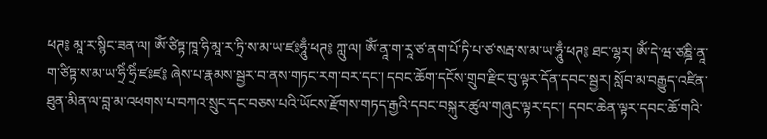ཕཊ༔ མཱ་ར་སྙིང་ཟན་ལ། ཨོཾ་ཙིཏྟ་ཁཱ་ཧི་མཱ་ར་ཏྲི་ས་མ་ཡ་ཛཿཧཱུྃ་ཕཊ༔ ཀླུ་ལ། ཨོཾ་ནཱ་ག་རཱ་ཙ་ནག་པོ་ཏི་པ་ཙ་སརྦ་ས་མ་ཡ་ཧཱུྃ་ཕཊ༔ ཐང་ལྷར། ཨོཾ་དེ་ཝ་ཙཎྜི་ནཱ་ག་ཙིཏྟ་ས་མ་ཡ་ཧྲིཾ་ཧྲིཾ་ཛཿཛ༔ ཞེས་པ་རྣམས་སྦྱར་བ་ནས་གཏང་རག་བར་དང་། དབང་ཆོག་དངོས་གྲུབ་རྫིང་བུ་ལྟར་དོན་དབང་སྦྱར། སློབ་མ་བརྒྱུད་འཛིན་ཐུན་མིན་ལ་བླ་མ་འཕགས་པ་བཀའ་སྲུང་དང་བཅས་པའི་ཡོངས་རྫོགས་གཏད་རྒྱའི་དབང་བསྐུར་ཚུལ་གཞུང་ལྟར་དང་། དབང་ཆེན་ལྟར་དབང་ཆོ་གའི་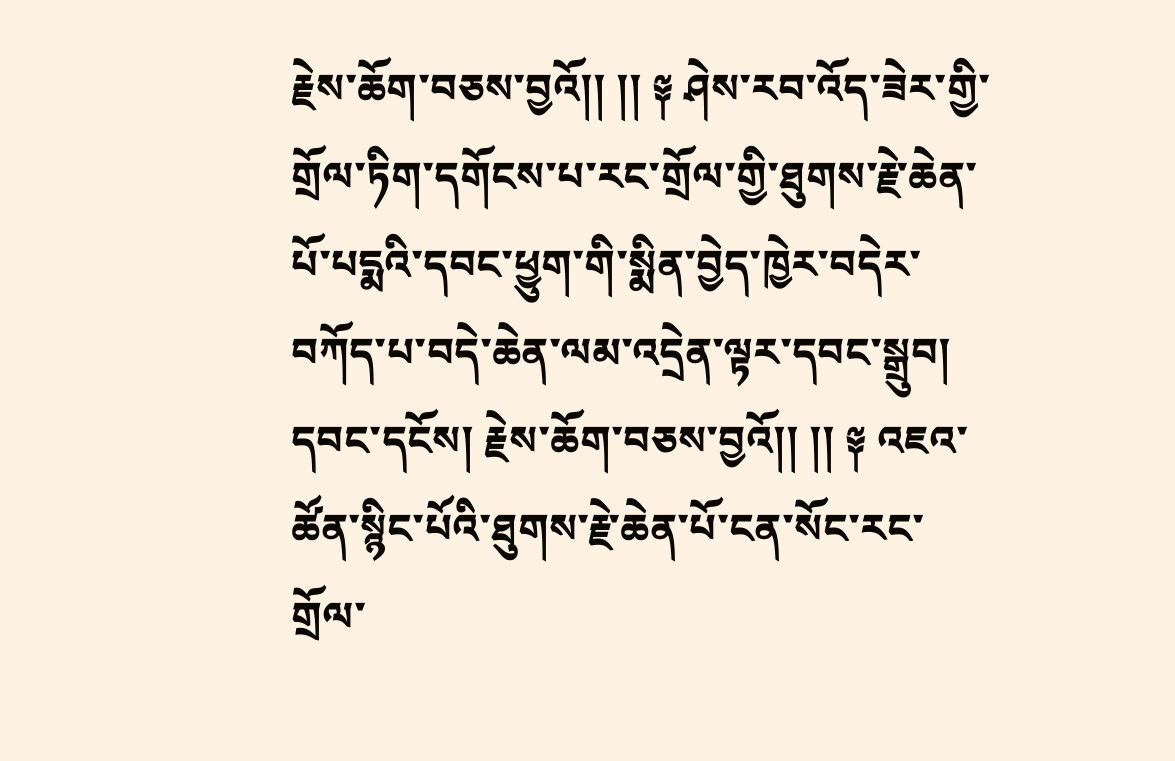རྗེས་ཆོག་བཅས་བྱའོ།། །། ༈ ཤེས་རབ་འོད་ཟེར་གྱི་གྲོལ་ཏིག་དགོངས་པ་རང་གྲོལ་གྱི་ཐུགས་རྗེ་ཆེན་པོ་པདྨའི་དབང་ཕྱུག་གི་སྨིན་བྱེད་ཁྱེར་བདེར་བཀོད་པ་བདེ་ཆེན་ལམ་འདྲེན་ལྟར་དབང་སྒྲུབ། དབང་དངོས། རྗེས་ཆོག་བཅས་བྱའོ།། །། ༈ འཇའ་ཚོན་སྙིང་པོའི་ཐུགས་རྗེ་ཆེན་པོ་ངན་སོང་རང་གྲོལ་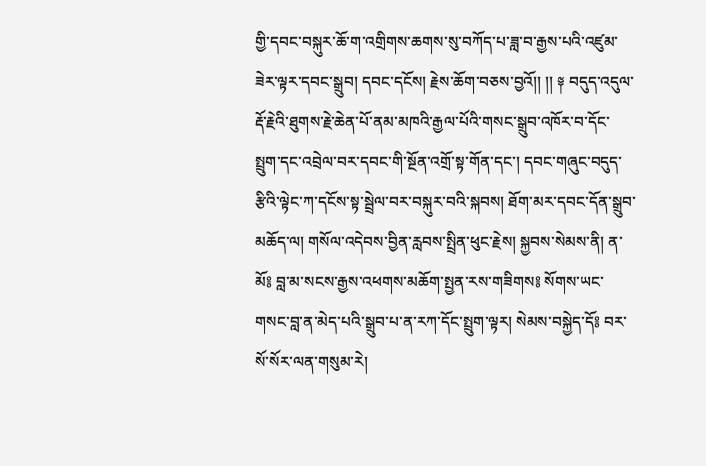གྱི་དབང་བསྐུར་ཆོ་ག་འགྲིགས་ཆགས་སུ་བཀོད་པ་ཟླ་བ་རྒྱས་པའི་འཛུམ་ཟེར་ལྟར་དབང་སྒྲུབ། དབང་དངོས། རྗེས་ཆོག་བཅས་བྱའོ།། །། ༈ བདུད་འདུལ་རྡོ་རྗེའི་ཐུགས་རྗེ་ཆེན་པོ་ནམ་མཁའི་རྒྱལ་པོའི་གསང་སྒྲུབ་འཁོར་བ་དོང་སྤྲུག་དང་འབྲེལ་བར་དབང་གི་སྔོན་འགྲོ་སྟ་གོན་དང་། དབང་གཞུང་བདུད་རྩིའི་ལྟེང་ཀ་དངོས་སྟ་སྦྲེལ་བར་བསྐུར་བའི་སྐབས། ཐོག་མར་དབང་དོན་སྒྲུབ་མཆོད་ལ། གསོལ་འདེབས་བྱིན་རླབས་སྤྲིན་ཕུང་རྗེས། སྐྱབས་སེམས་ནི། ན་མོ༔ བླ་མ་སངས་རྒྱས་འཕགས་མཆོག་སྤྱན་རས་གཟིགས༔ སོགས་ཡང་གསང་བླ་ན་མེད་པའི་སྒྲུབ་པ་ན་རཀ་དོང་སྤྲུག་ལྟར། སེམས་བསྐྱེད་དོ༔ བར་སོ་སོར་ལན་གསུམ་རེ།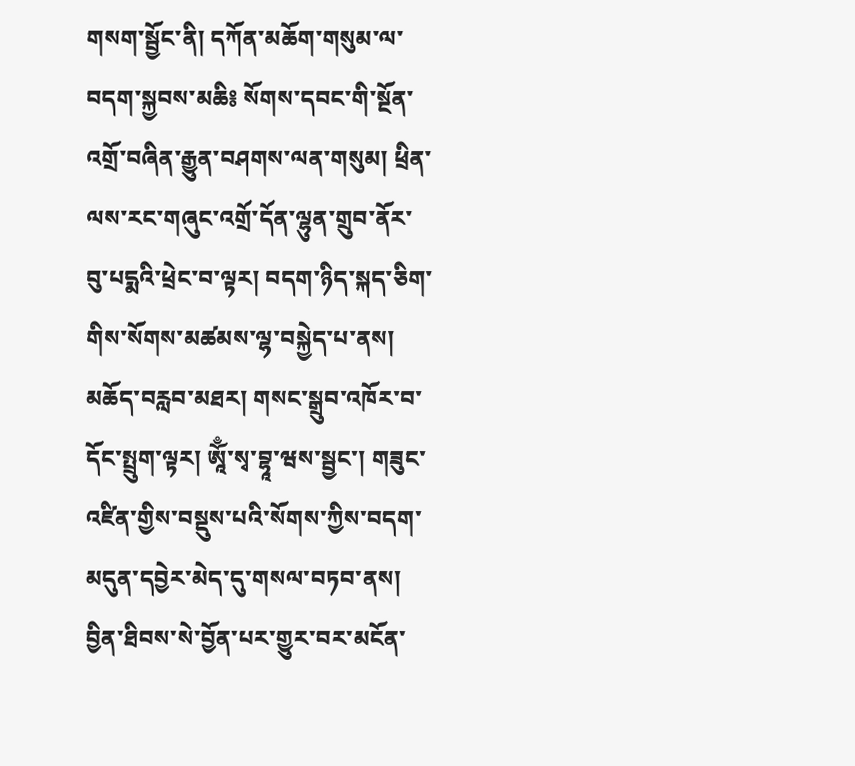གསག་སྦྱོང་ནི། དཀོན་མཆོག་གསུམ་ལ་བདག་སྐྱབས་མཆི༔ སོགས་དབང་གི་སྔོན་འགྲོ་བཞིན་རྒྱུན་བཤགས་ལན་གསུམ། ཕྲིན་ལས་རང་གཞུང་འགྲོ་དོན་ལྷུན་གྲུབ་ནོར་བུ་པདྨའི་ཕྲེང་བ་ལྟར། བདག་ཉིད་སྐད་ཅིག་གིས་སོགས་མཚམས་ལྷ་བསྐྱེད་པ་ནས། མཆོད་བརླབ་མཐར། གསང་སྒྲུབ་འཁོར་བ་དོང་སྤྲུག་ལྟར། ཨཱོྃ་སྭ་བྷཱ་ཝས་སྦྱང་། གཟུང་འཛིན་གྱིས་བསྡུས་པའི་སོགས་ཀྱིས་བདག་མདུན་དབྱེར་མེད་དུ་གསལ་བཏབ་ནས། བྱིན་ཐིབས་སེ་བྱོན་པར་གྱུར་བར་མངོན་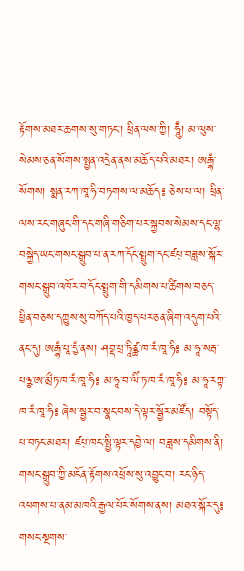རྟོགས་མཐར་ཆགས་སུ་གཏང་། ཕྲིན་ལས་ཀྱི། ཧཱུྃ། མ་ལུས་སེམས་ཅན་སོགས་སྤྱན་འདྲེན་ནས་མཆོད་པའི་མཐར། ཨརྒྷཾ་སོགས། སྨན་རཀ་ཁཱ་ཧི་བཏགས་ལ་མཆོད༔ ཅེས་པ་ལ། ཕྲིན་ལས་རང་གཞུང་གི་དང་གཞི་གཅིག་པར་སྐྱབས་སེམས་དང་ལྷ་བསྐྱེད་ཡང་གསང་སྒྲུབ་པ་ན་རཀ་དོང་སྤྲུག་དང་ཛཔ྄་བཟླས་སྐོར་གསང་སྒྲུབ་འཁོར་བ་དོང་སྤྲུག་གི་དམིགས་པ་ཚིགས་བཅད་ཕྱིན་བཅས་དཀྱུས་སུ་བཀོད་པའི་ཁྱད་པར་ཅན་ཞིག་འདུག་པའི་ནང་དུ། ཨརྒྷཾ་པཱ་དྱཾ་ནས། ཤབྡ་པྲ་ཏཱིཙྪ་ཁ་རཾ་ཁཱ་ཧི༔ མ་ཧཱ་སརྦ་པཉྩ་ཨ་མྲྀཏ་ཁ་རཾ་ཁཱ་ཧི༔ མ་ཧཱ་བ་ལིཾ་ཏ་ཁ་རཾ་ཁཱ་ཧི༔ མ་ཧཱ་རཀྟ་ཁ་རཾ་ཁཱ་ཧི༔ ཞེས་སྦྱར་བ་སྣང་བས་དེ་ལྟར་སྦྱོར་མཛོད། བསྟོད་པ་བཏང་མཐར། ཛཔ྄་ཁང་སྤྱི་ལྟར་དབྱེ་ལ། བཟླས་དམིགས་ནི། གསང་སྒྲུབ་ཀྱི་མངོན་རྟོགས་འཕྲོས་སུ་འབྱུང་བ། རང་ཉིད་འཕགས་པ་ནམ་མཁའི་རྒྱལ་པོར་སོགས་ནས། མཐའ་སྐོར་དུ༔ གསང་སྔགས་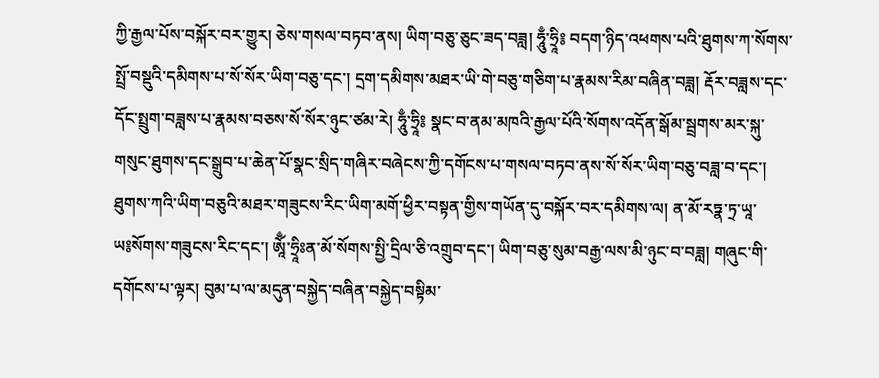ཀྱི་རྒྱལ་པོས་བསྐོར་བར་གྱུར། ཅེས་གསལ་བཏབ་ནས། ཡིག་བཅུ་ཅུང་ཟད་བཟླ། ཧཱུྃ་ཧྲཱི༔ བདག་ཉིད་འཕགས་པའི་ཐུགས་ཀ་སོགས་སྤྲོ་བསྡུའི་དམིགས་པ་སོ་སོར་ཡིག་བཅུ་དང་། དྲག་དམིགས་མཐར་ཡི་གེ་བཅུ་གཅིག་པ་རྣམས་རིམ་བཞིན་བཟླ། རྡོར་བཟླས་དང་དོང་སྤྲུག་བཟླས་པ་རྣམས་བཅས་སོ་སོར་ཉུང་ཙམ་རེ། ཧཱུྃ་ཧྲཱི༔ སྣང་བ་ནམ་མཁའི་རྒྱལ་པོའི་སོགས་འདོན་སྒོམ་སྦྲགས་མར་སྐུ་གསུང་ཐུགས་དང་སྒྲུབ་པ་ཆེན་པོ་སྣང་སྲིད་གཞིར་བཞེངས་ཀྱི་དགོངས་པ་གསལ་བཏབ་ནས་སོ་སོར་ཡིག་བཅུ་བཟླ་བ་དང་། ཐུགས་ཀའི་ཡིག་བཅུའི་མཐར་གཟུངས་རིང་ཡིག་མགོ་ཕྱིར་བསྟན་གྱིས་གཡོན་དུ་བསྐོར་བར་དམིགས་ལ། ན་མོ་རཏྣ་ཏྲ་ཡཱ་ཡ༔སོགས་གཟུངས་རིང་དང་། ཨཱོྃ་ཧྲཱིཿན་མོ་སོགས་སྤྱི་དྲིལ་ཅི་འགྲུབ་དང་། ཡིག་བཅུ་སུམ་བརྒྱ་ལས་མི་ཉུང་བ་བཟླ། གཞུང་གི་དགོངས་པ་ལྟར། བུམ་པ་ལ་མདུན་བསྐྱེད་བཞིན་བསྐྱེད་བསྟིམ་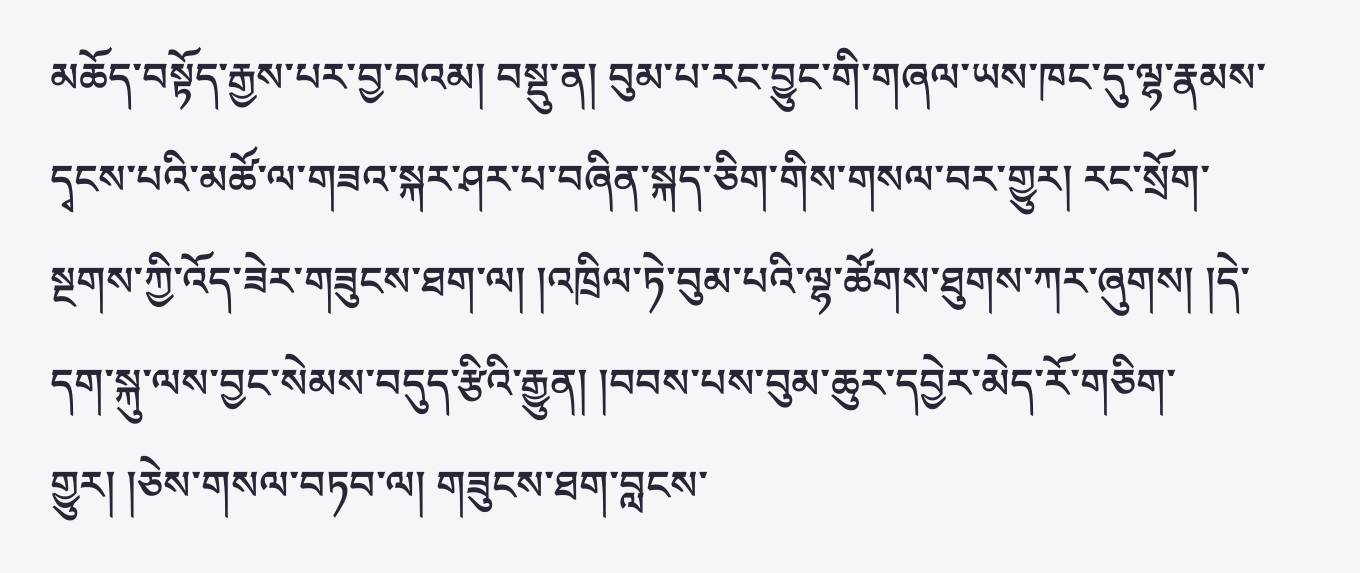མཆོད་བསྟོད་རྒྱས་པར་བྱ་བའམ། བསྡུ་ན། བུམ་པ་རང་བྱུང་གི་གཞལ་ཡས་ཁང་དུ་ལྷ་རྣམས་དྭངས་པའི་མཚོ་ལ་གཟའ་སྐར་ཤར་པ་བཞིན་སྐད་ཅིག་གིས་གསལ་བར་གྱུར། རང་སྲོག་སྔགས་ཀྱི་འོད་ཟེར་གཟུངས་ཐག་ལ། །འཁྲིལ་ཏེ་བུམ་པའི་ལྷ་ཚོགས་ཐུགས་ཀར་ཞུགས། །དེ་དག་སྐུ་ལས་བྱང་སེམས་བདུད་རྩིའི་རྒྱུན། །བབས་པས་བུམ་ཆུར་དབྱེར་མེད་རོ་གཅིག་གྱུར། །ཅེས་གསལ་བཏབ་ལ། གཟུངས་ཐག་བླངས་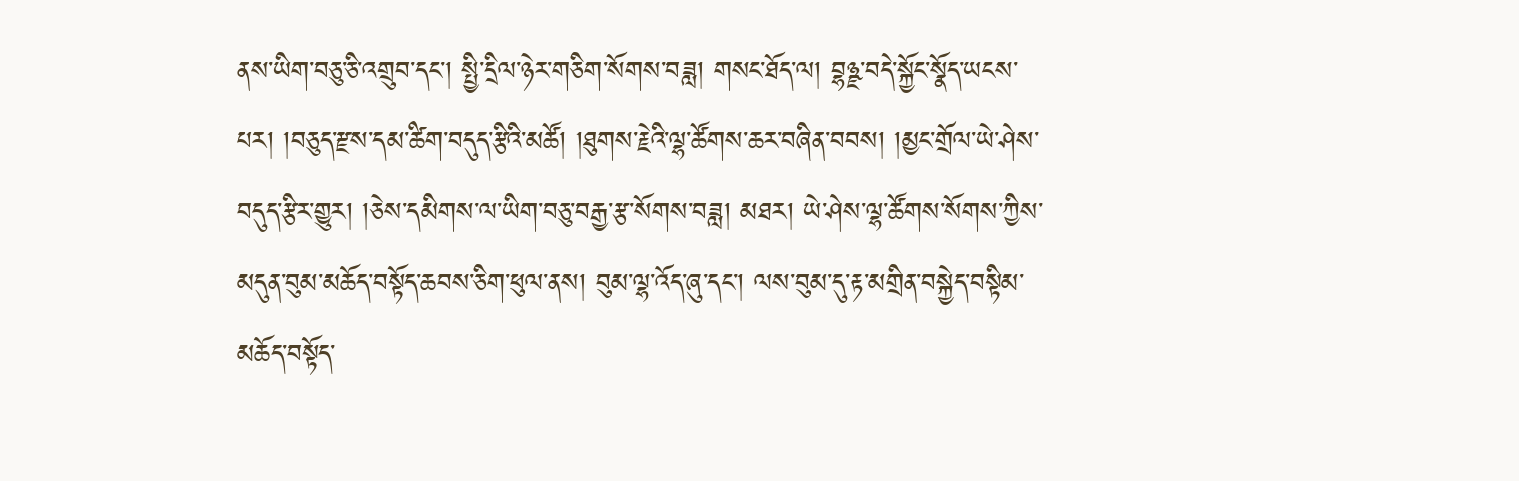ནས་ཡིག་བཅུ་ཅི་འགྲུབ་དང་། སྤྱི་དྲིལ་ཉེར་གཅིག་སོགས་བཟླ། གསང་ཐོད་ལ། བྷཉྫ་བདེ་སྐྱོང་སྣོད་ཡངས་པར། །བཅུད་རྫས་དམ་ཚིག་བདུད་རྩིའི་མཚོ། །ཐུགས་རྗེའི་ལྷ་ཚོགས་ཆར་བཞིན་བབས། །མྱང་གྲོལ་ཡེ་ཤེས་བདུད་རྩིར་གྱུར། །ཅེས་དམིགས་ལ་ཡིག་བཅུ་བརྒྱ་རྩ་སོགས་བཟླ། མཐར། ཡེ་ཤེས་ལྷ་ཚོགས་སོགས་ཀྱིས་མདུན་བུམ་མཆོད་བསྟོད་ཆབས་ཅིག་ཕུལ་ནས། བུམ་ལྷ་འོད་ཞུ་དང་། ལས་བུམ་དུ་རྟ་མགྲིན་བསྐྱེད་བསྟིམ་མཆོད་བསྟོད་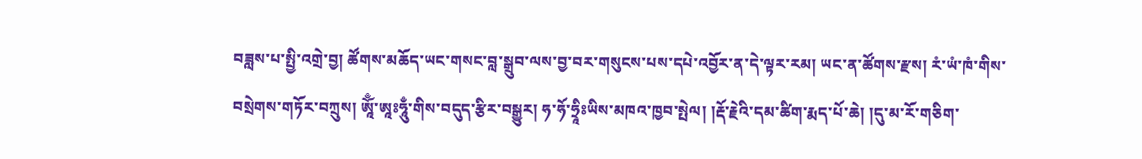བཟླས་པ་སྤྱི་འགྲེ་བྱ། ཚོགས་མཆོད་ཡང་གསང་བླ་སྒྲུབ་ལས་བྱ་བར་གསུངས་པས་དཔེ་འབྱོར་ན་དེ་ལྟར་རམ། ཡང་ན་ཚོགས་རྫས། རཾ་ཡཾ་ཁཾ་གིས་བསྲེགས་གཏོར་བཀྲུས། ཨཱོྃ་ཨཱཿཧཱུྃ་གིས་བདུད་རྩིར་བསྒྱུར། ཧ་ཧོ་ཧྲཱིཿཡིས་མཁའ་ཁྱབ་སྤེལ། །རྡོ་རྗེའི་དམ་ཚིག་རྨད་པོ་ཆེ། །དུ་མ་རོ་གཅིག་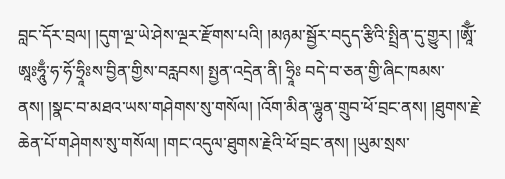བླང་དོར་བྲལ། །དུག་ལྔ་ཡེ་ཤེས་ལྔར་རྫོགས་པའི། །མཉམ་སྦྱོར་བདུད་རྩིའི་སྤྲིན་དུ་གྱུར། །ཨཱོྃ་ཨཱཿཧཱུྃ་ཧ་ཧོ་ཧྲཱིཿས་བྱིན་གྱིས་བརླབས། སྤྱན་འདྲེན་ནི། ཧྲཱིཿ བདེ་བ་ཅན་གྱི་ཞིང་ཁམས་ནས། །སྣང་བ་མཐའ་ཡས་གཤེགས་སུ་གསོལ། །འོག་མིན་ལྷུན་གྲུབ་ཕོ་བྲང་ནས། །ཐུགས་རྗེ་ཆེན་པོ་གཤེགས་སུ་གསོལ། །གང་འདུལ་ཐུགས་རྗེའི་ཕོ་བྲང་ནས། །ཡུམ་སྲས་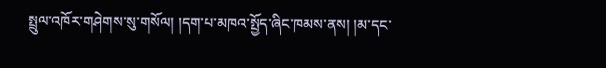སྤྲུལ་འཁོར་གཤེགས་སུ་གསོལ། །དག་པ་མཁའ་སྤྱོད་ཞིང་ཁམས་ནས། །མ་དང་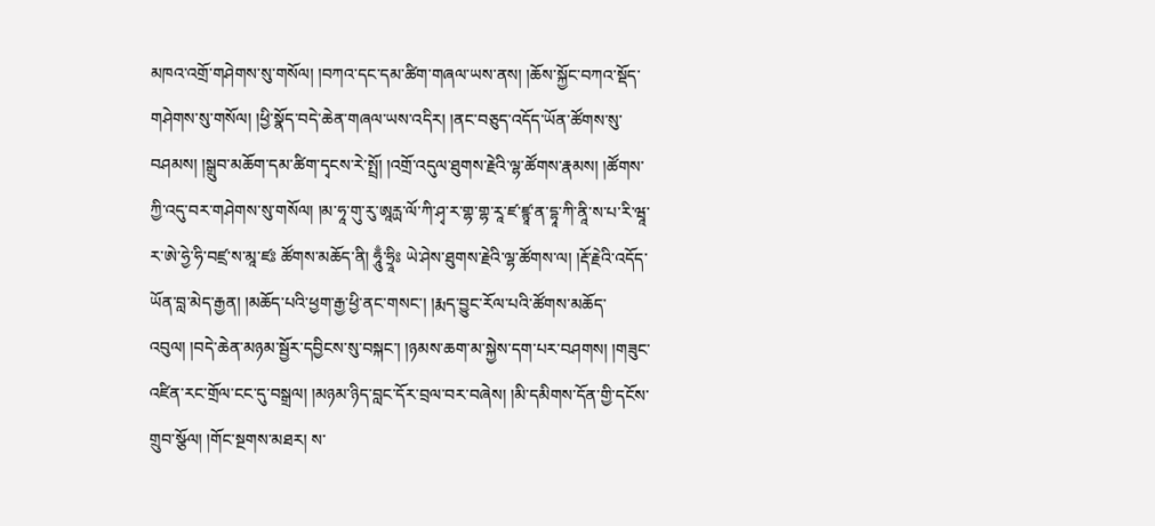མཁའ་འགྲོ་གཤེགས་སུ་གསོལ། །བཀའ་དང་དམ་ཚིག་གཞལ་ཡས་ནས། །ཆོས་སྐྱོང་བཀའ་སྡོད་གཤེགས་སུ་གསོལ། །ཕྱི་སྣོད་བདེ་ཆེན་གཞལ་ཡས་འདིར། །ནང་བཅུད་འདོད་ཡོན་ཚོགས་སུ་བཤམས། །སྒྲུབ་མཆོག་དམ་ཚིག་དྭངས་རེ་སྤྲོ། །འགྲོ་འདུལ་ཐུགས་རྗེའི་ལྷ་ཚོགས་རྣམས། །ཚོགས་ཀྱི་འདུ་བར་གཤེགས་སུ་གསོལ། །མ་ཧཱ་གུ་རུ་ཨཱརྻ་ལོ་ཀི་ཤྭ་ར་གྷ་གྷ་རཱ་ཛ་ཛྙཱ་ན་དྷཱ་ཀི་ནཱི་ས་པ་རི་ཝཱ་ར་ཨེ་ཧྱེ་ཧི་བཛྲ་ས་མཱ་ཛཿ ཚོགས་མཆོད་ནི། ཧཱུྃ་ཧྲཱིཿ ཡེ་ཤེས་ཐུགས་རྗེའི་ལྷ་ཚོགས་ལ། །རྡོ་རྗེའི་འདོད་ཡོན་བླ་མེད་རྒྱན། །མཆོད་པའི་ཕྱག་རྒྱ་ཕྱི་ནང་གསང་། །རྨད་བྱུང་རོལ་པའི་ཚོགས་མཆོད་འབུལ། །བདེ་ཆེན་མཉམ་སྦྱོར་དབྱིངས་སུ་བསྐང་། །ཉམས་ཆག་མ་སྐྱེས་དག་པར་བཤགས། །གཟུང་འཛིན་རང་གྲོལ་ངང་དུ་བསྒྲལ། །མཉམ་ཉིད་བླང་དོར་བྲལ་བར་བཞེས། །མི་དམིགས་དོན་གྱི་དངོས་གྲུབ་སྩོལ། །གོང་སྔགས་མཐར། ས་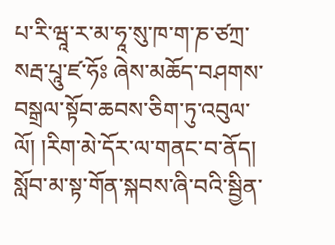པ་རི་ཝཱ་ར་མ་ཧཱ་སུ་ཁ་ག་ཎ་ཙཀྲ་སརྦ་པཱུ་ཛ་ཧོཿ ཞེས་མཆོད་བཤགས་བསྒྲལ་སྟོབ་ཆབས་ཅིག་ཏུ་འབུལ་ལོ། །རིག་མེ་དོར་ལ་གནང་བ་ནོད། སློབ་མ་སྟ་གོན་སྐབས་ཞི་བའི་སྦྱིན་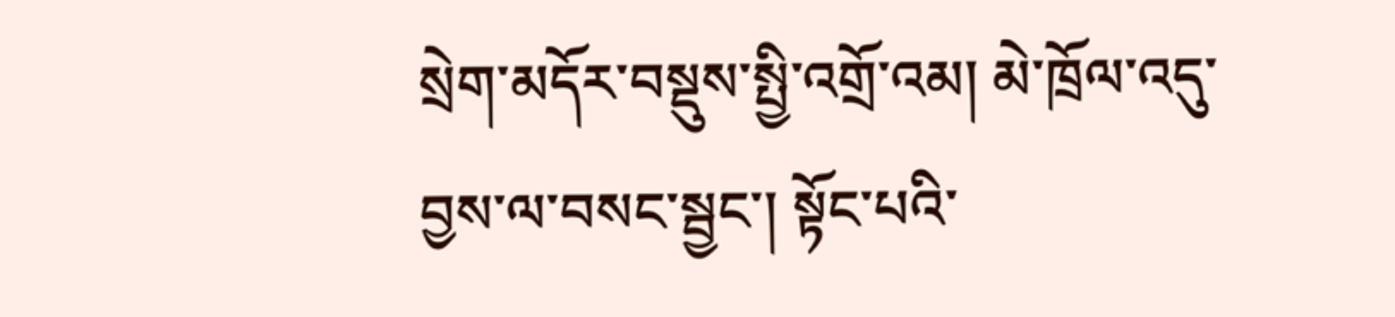སྲེག་མདོར་བསྡུས་སྤྱི་འགྲོ་འམ། མེ་ཁྲོལ་འདུ་བྱས་ལ་བསང་སྦྱང་། སྟོང་པའི་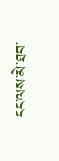ངང་ལས་མེ་ཐབ་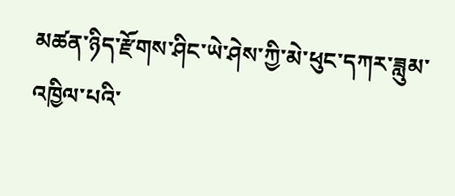མཚན་ཉིད་རྫོགས་ཤིང་ཡེ་ཤེས་ཀྱི་མེ་ཕུང་དཀར་ཟླུམ་འཁྱིལ་པའི་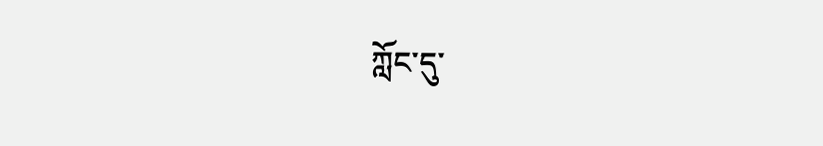ཀློང་དུ་